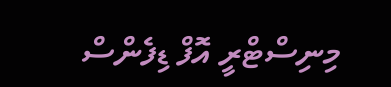މިނިސްޓްރީ އޮފް ޑިފެންސް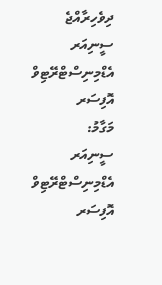ދިވެހިރާއްޖެ
ސީނިއަރ އެޑްމިނިސްޓްރޭޓިވް އޮފިސަރ
މަގާމު:
ސީނިއަރ އެޑްމިނިސްޓްރޭޓިވް އޮފިސަރ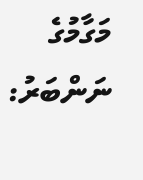މަގާމުގެ ނަންބަރު: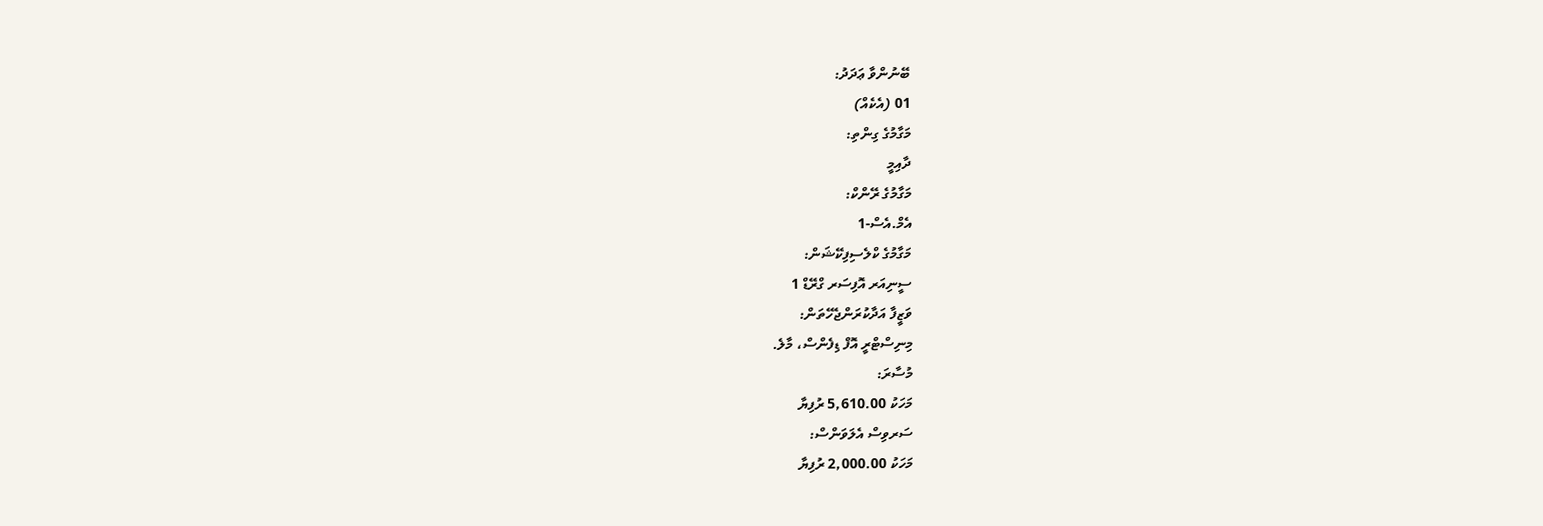ބޭނުންވާ ޢަދަދު:
01 (އެކެއް)
މަގާމުގެ ގިންތި:
ދާއިމީ
މަގާމުގެ ރޭންކް:
އެމް.އެސް-1
މަގާމުގެ ކްލެސިފިކޭޝަން:
ސީނިއަރ އޮފިސަރ ގްރޭޑް 1
ވަޒީފާ އަދާކުރަންޖެހޭތަން:
މިނިސްޓްރީ އޮފް ޑިފެންސް، މާލެ.
މުސާރަ:
މަހަކު 5,610.00 ރުފިޔާ
ސަރވިސް އެލަވަންސް:
މަހަކު 2,000.00 ރުފިޔާ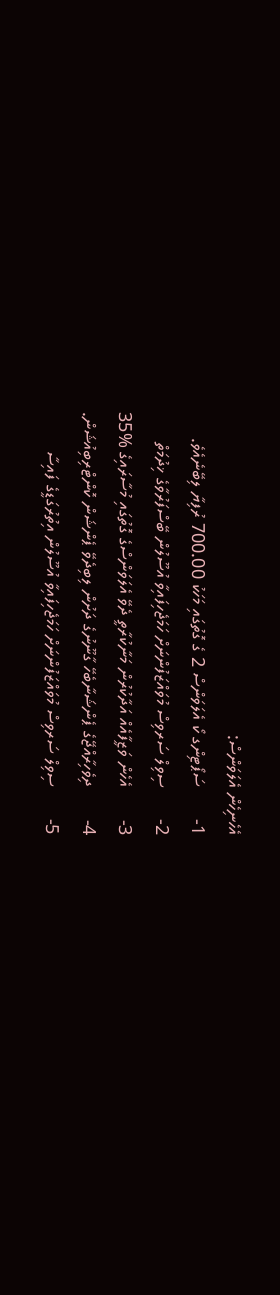އެހެނިހެން އެލަވަންސް:
1-       ސަޕޯޓިންގ ކޯ އެލަވަންސް 2 ގެ ގޮތުގައި މަހަކު 700.00 ރުފިޔާ ލިބޭނެއެވެ.
2-       ސިވިލް ސަރވިސް މުވައްޒަފުންނަށް ހަމަޖެހިފައިވާ އުސޫލުން ބޭސްފަރުވާގެ ޚިދުމަތް
3-       އެހެން ވަޒީފާއެއް އަދާކުރުން މަނާކުރާތީ ދެވޭ އެލަވަންސްގެ ގޮތުގައި މުސާރައިގެ %35
4-       ދިވެހިރާއްޖޭގެ ޕެންޝަނާބެހޭ ގާނޫނުގެ ދަށުން ލިބިދެވޭ ޕެންޝަން ކޮންޓްރިބިއުޝަން.
5-       ސިވިލް ސަރވިސް މުވައްޒަފުންނަށް ހަމަޖެހިފައިވާ އުސޫލުން އިތުރުގަޑީގެ ފައިސާ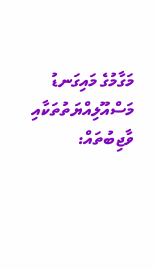މަގާމުގެ މައިގަނޑު މަސްއޫލިއްޔަތުތަކާއި ވާޖިބުތައް: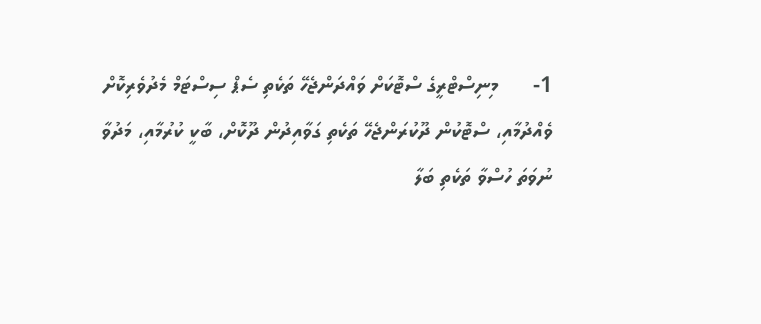1-      މިނިސްޓްރީގެ ސްޓޮކަށް ވައްދަންޖެހޭ ތަކެތި ސެޕް ސިސްޓަމް މެދުވެރިކޮށް ވެއްދުމާއި، ސްޓޮކުން ދޫކުރަންޖެހޭ ތަކެތި ގަވާއިދުން ދޫކޮށް، ބާކީ ކުރުމާއި، މަދުވާ ނުވަތަ ހުސްވާ ތަކެތި ބަލާ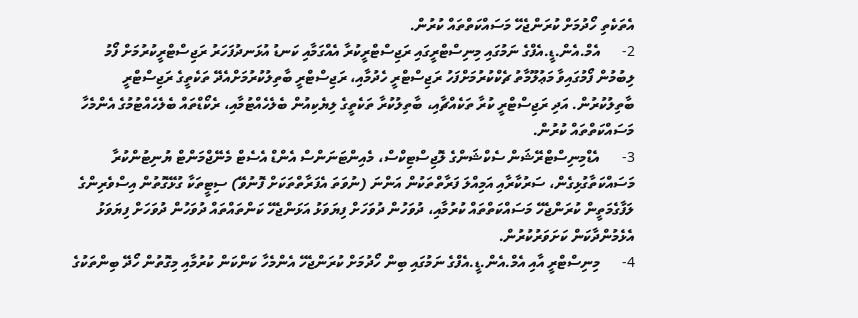އެތަކެތި ހޯދުމަށް ކުރަންޖެހޭ މަސައްކަތްތައް ކުރުން.
2-      އެމް.އެން.ޑީ.އެފްގެ ނަމުގައި މިނިސްޓްރީގައި ރަޖިސްޓްރީކުރާ އެއްގަމާއި ކަނޑު އުޅަނދުފަހަރު ރަޖިސްޓްރީކުރުމަށް ފޯމު ލިބުމުން ފޯމުގައިވާ މަޢުލޫމާތު ޗެކްކުރުމަށްފަހު ރަޖިސްޓްރީ ހެދުމާއި، ރަޖިސްޓްރީ ބާތިލުކުރުމަށްއެދޭ ތަކެތީގެ ރަޖިސްޓްރީ ބާތިލުކުރުން. އަދި ރަޖިސްޓްރީ ކުރާ ތަކެއްޗާއި، ބާތިލުކުރާ ތަކެތީގެ ލިޔެކިއުން ބެލެހެއްޓުމާއި، ރެކޯޑްތައް ބެލެހެއްޓުމުގެ އެންމެހާ މަސައްކަތްތައް ކުރުން.
3-      އެޑްމިނިސްޓްރޭޝަން ސެކްޝަންގެ ލޮޖިސްޓިކްސް، މެއިންޓަނަންސް އެންޑް އެސެޓް މެނޭޖްމަންޓް ޔުނިޓުންކުރާ މަސައްކަތާގުޅިގެން، ސަރުކާރާއި އަމިއްލަ ފަރާތްތަކުން އަންނަ (ނުވަތަ އެފަރާތްތަކަށް ފޮނުވޭ) ސިޓީތަކާ ގުޅޭގޮތުން އިސްވެރިންގެ ލަފާގެމަތީން ކުރަންޖެހޭ މަސައްކަތްތައް ކުރުމާއި، ދުވަހުން ދުވަހަށް ފިޔަވަޅު އަޅަންޖެހޭ ކަންތައްތައް ދުވަހުން ދުވަހަށް ފިޔަވަޅު އެޅެމުންދާކަން ކަށަވަރުކުރުން.
4-      މިނިސްޓްރީ އާއި އެމް.އެން.ޑީ.އެފްގެ ނަމުގައި ބިން ހޯދުމަށް ކުރަންޖެހޭ އެންމެހާ ކަންކަން ކުރުމާއި މިގޮތުން ހޯދޭ ބިންތަކުގެ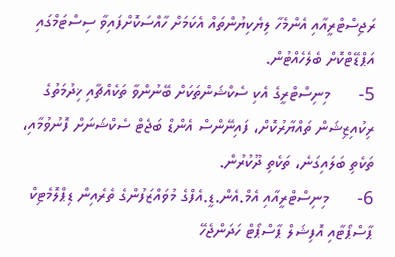ރަޖިސްޓްރީއާއި އެންމެހާ ލިޔެކިޔުންތައް އެކަމަށް ހާއްސަކޮށްފައިވާ ސިސްޓަމްގައި އަޕްޑޭޓްކޮށް ބެލެހެއްޓުން.
5-      މިނިސްޓްރީގެ އެކި ސެކްޝަންތަކަށް ބޭނުންވާ ތަކެއްޗާއި ޚިދުމަތުގެ ރިކުއިޒިޝަން ތައްޔާރުކޮށް، ފައިނޭންސް އެންޑް ބަޖެޓް ސެކްޝަނަށް ފޮނުވުމާއި، ތަކެތި ބަލައިގަނެ، ތަކެތި ދޫކުރުން.
6-      މިނިސްޓްރީއާއި އެމް.އެން.ޑީ.އެފްގެ މުވައްޒަފުންގެ ތެރެއިން ޑިޕްލޮމެޓިކް ޕާސްޕޯޓާއި އޮފިޝަލް ޕާސްޕޯޓް ހަދަންޖެހޭ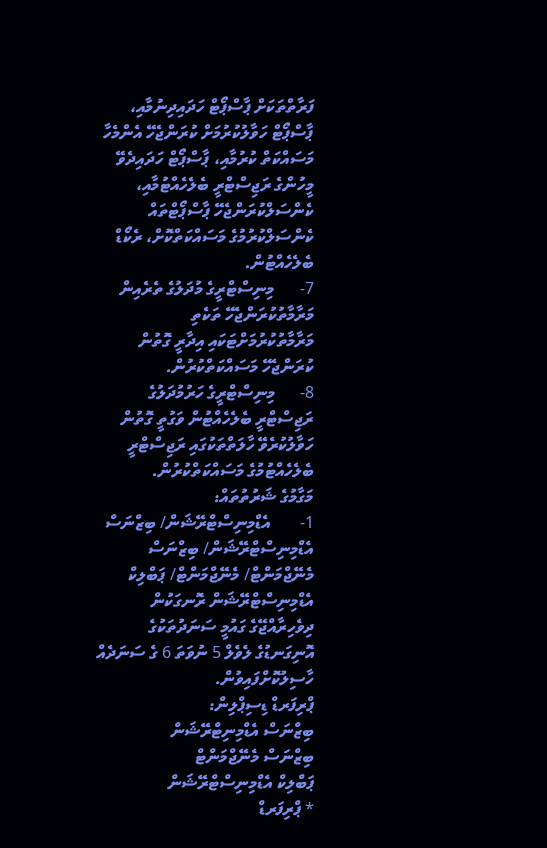ފަރާތްތަކަށް ޕާސްޕޯޓް ހަދައިދިނުމާއި، ޕާސްޕޯޓް ހަވާލުކުރުމަށް ކުރަންޖެހޭ އެންމެހާ މަސައްކަތް ކުރުމާއި، ޕާސްޕޯޓް ހަދައިދެވޭ މީހުންގެ ރަޖިސްޓްރީ ބެލެހެއްޓުމާއި، ކެންސަލްކުރަންޖެހޭ ޕާސްޕޯޓްތައް ކެންސަލްކުރުމުގެ މަސައްކަތްކޮށް، ރެކޯޑް ބެލެހެއްޓުން.
7-      މިނިސްޓްރީގެ މުދަލުގެ ތެރެއިން މަރާމާތުކުރަންޖެހޭ ތަކެތި މަރާމާތުކުރުމަށްޓަކައި އިދާރީ ގޮތުން ކުރަންޖެހޭ މަސައްކަތްކުރުން.
8-      މިނިސްޓްރީގެ ހަރުމުދަލުގެ ރަޖިސްޓްރީ ބެލެހެއްޓުން ވަގުތީ ގޮތުން ހަވާލުކުރެވޭ ހާލަތްތަކުގައި ރަޖިސްޓްރީ ބެލެހެއްޓުމުގެ މަސައްކަތްކުރުން.
މަގާމުގެ ޝަރުތުތައް:
1-       އެޑްމިނިސްޓްރޭޝަން/ ބިޒްނަސް އެޑްމިނިސްޓްރޭޝަން/ ބިޒްނަސް މެނޭޖްމަންޓް/ މެނޭޖްމަންޓް/ ޕަބްލިކް އެޑްމިނިސްޓްރޭޝަން ރޮނގަކުން ދިވެހިރާއްޖޭގެ ގައުމީ ސަނަދުތަކުގެ އޮނިގަނޑުގެ ލެވެލް 5 ނުވަތަ 6 ގެ ސަނަދެއް ހާސިލުކޮށްފައިވުން.
ޕްރިފަރޑް ޑިސިޕްލިން:
ބިޒްނަސް އެޑްމިނިޓްރޭޝަން
ބިޒްނަސް މެނޭޖްމަންޓް
ޕަބްލިކް އެޑްމިނިސްޓްރޭޝަން
* ޕްރިފަރޑް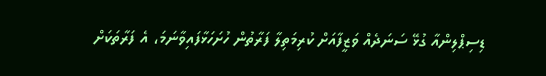ޑިސިޕްލިންއާ ގުޅޭ ސަނަދެއް ވަޒީފާއަށް ކުރިމަތިލާ ފަރާތުން ހުށަހަޅާފައިވާނަމަ، އެ ފަރާތަކަށް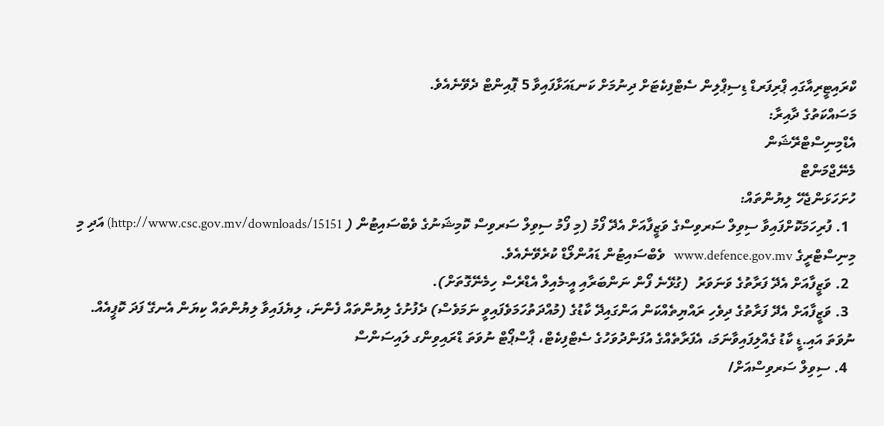ކްރައިޓީރިއާގައި ޕްރިފަރޑް ޑިސިޕްލިން ސެޓްފިކެޓަށް ދިނުމަށް ކަނޑައަޅާފައިވާ 5 ޕޮއިންޓް ދެވޭނެއެވެ.
މަސައްކަތުގެ ދާއިރާ:
އެޑްމިނިސްޓްރޭޝަން
މެނޭޖްމަންޓް
ހުށަހަޅަންޖެހޭ ލިޔުންތައް:
  1. ފުރިހަމަކޮށްފައިވާ ސިވިލް ސަރވިސްގެ ވަޒީފާއަށް އެދޭ ފޯމު (މި ފޯމު ސިވިލް ސަރވިސް ކޮމިޝަނުގެ ވެބްސައިޓުން ( http://www.csc.gov.mv/downloads/15151) އަދި މި މިނިސްޓްރީގެ www.defence.gov.mv   ވެބްސައިޓުން ޑައުންލޯޑް ކުރެވޭނެއެވެ.
  2. ވަޒީފާއަށް އެދޭ ފަރާތުގެ ވަނަވަރު  (ގުޅޭނެ ފޯން ނަންބަރާއި އީ-މެއިލް އެޑްރެސް ހިމެނޭގޮތަށް).
  3. ވަޒީފާއަށް އެދޭ ފަރާތުގެ ދިވެހި ރައްޔިތެއްކަން އަންގައިދޭ ކާޑުގެ (މުއްދަތުހަމަވެފައިވީ ނަމަވެސް) ދެފުށުގެ ލިޔުންތައް ފެންނަ، ލިޔެފައިވާ ލިޔުންތައް ކިޔަން އެނގޭ ފަދަ ކޮޕީއެއް. ނުވަތަ އައި.ޑީ ކާޑު ގެއްލިފައިވާނަމަ، އެފަރާތެއްގެ އުފަންދުވަހުގެ ސެޓްފިކެޓް، ޕާސްޕޯޓް ނުވަތަ ޑްރައިވިންގ ލައިސަންސް
  4. ސިވިލް ސަރވިސްއަށް/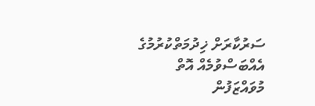ސަރުކާރަށް ޚިދުމަތްކުރުމުގެ އެއްބަސްވުމެއް އޮތް މުވައްޒަފުން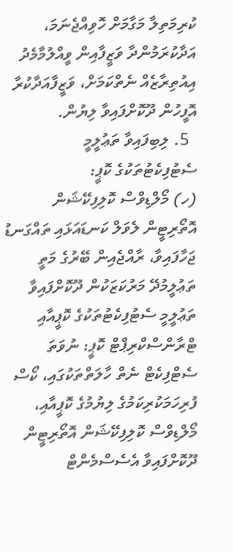ކުރިމަތިލާ މަގާމަށް ހޮވިއްޖެނަމަ، އަދާކުރަމުންދާ ވަޒީފާއިން ވީއްލުމާމެދު އިއުތިރާޒެއް ނެތްކަމަށް، ވަޒީފާއަދާކުރާ އޮފީހުން ދޫކޮށްފައިވާ ލިޔުން.
  5. ލިބިފައިވާ ތަޢުލީމީ ސެޓުފިކެޓުތަކުގެ ކޮޕީ:
(ހ) މޯލްޑިވްސް ކޮލިފިކޭޝަން އޮތޯރިޓީން ލެވަލް ކަނޑައަޅައި ތައްގަނޑު ޖަހާފައިވާ، ރާއްޖެއިން ބޭރުގެ މަތީ ތަޢުލީމުދޭ މަރުކަޒަކުން ދޫކޮށްފައިވާ ތަޢުލީމީ ސެޓުފިކެޓުތަކުގެ ކޮޕީއާއި ޓްރާންސްކްރިޕްޓް ކޮޕީ: ނުވަތަ ސެޓްފިކެޓް ނެތް ހާލަތްތަކުގައި، ކޯސް ފުރިހަމަކުރިކަމުގެ ލިޔުމުގެ ކޮޕީއާއި، މޯލްޑިވްސް ކޮލިފިކޭޝަން އޮތޯރިޓީން ދޫކޮށްފައިވާ އެސެސްމެންޓް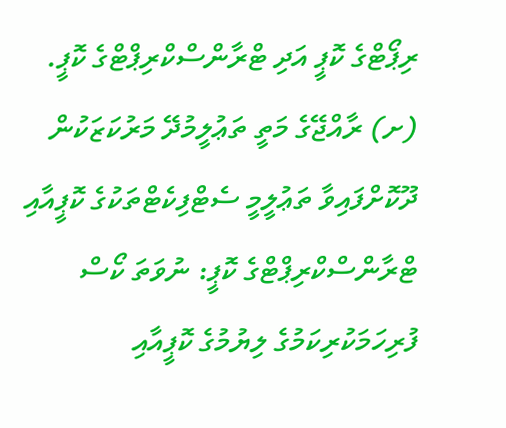ރިޕޯޓްގެ ކޮޕީ އަދި ޓްރާންސްކްރިޕްޓްގެ ކޮޕީ.
(ށ) ރާއްޖޭގެ މަތީ ތަޢުލީމުދޭ މަރުކަޒަކުން ދޫކޮށްފައިވާ ތަޢުލީމީ ސެޓްފިކެޓްތަކުގެ ކޮޕީއާއި ޓްރާންސްކްރިޕްޓްގެ ކޮޕީ: ނުވަތަ ކޯސް ފުރިހަމަކުރިކަމުގެ ލިޔުމުގެ ކޮޕީއާއި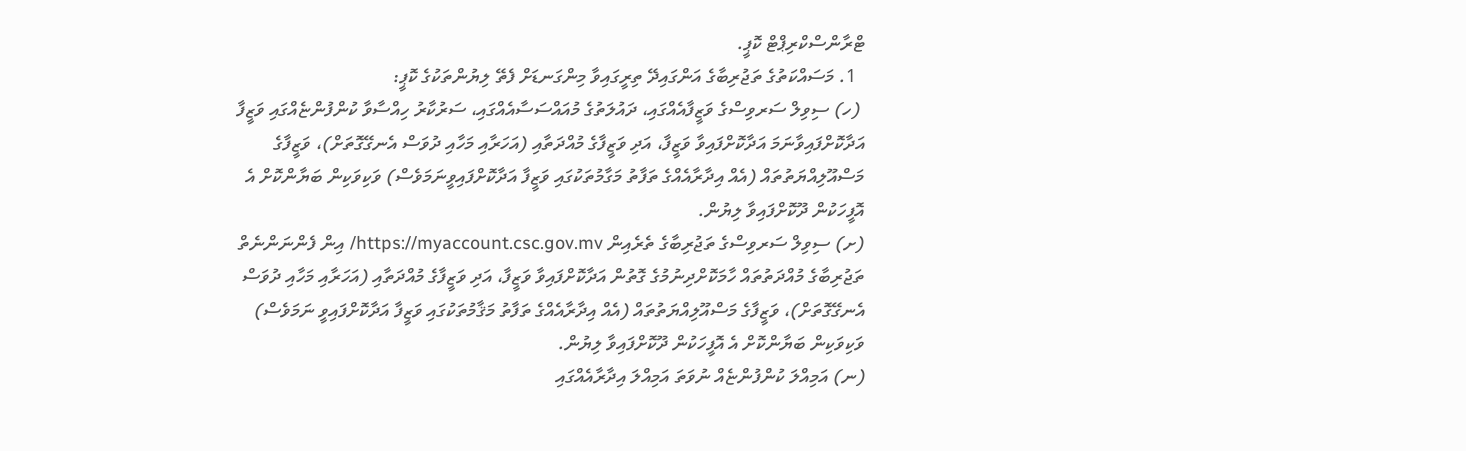ޓްރާންސްކްރިޕްޓް ކޮޕީ.
  1. މަސައްކަތުގެ ތަޖުރިބާގެ އަންގައިދޭ ތިރީގައިވާ މިންގަނޑަށް ފެތޭ ލިޔުންތަކުގެ ކޮޕީ:
 (ހ) ސިވިލް ސަރވިސްގެ ވަޒީފާއެއްގައި، ދައުލަތުގެ މުއައްސަސާއެއްގައި، ސަރުކާރު ހިއްސާވާ ކުންފުންޏެއްގައި ވަޒީފާ އަދާކޮށްފައިވާނަމަ އަދާކޮށްފައިވާ ވަޒީފާ، އަދި ވަޒީފާގެ މުއްދަތާއި (އަހަރާއި މަހާއި ދުވަސް އެނގޭގޮތަށް)، ވަޒީފާގެ މަސްއޫލިއްޔަތުތައް (އެއް އިދާރާއެއްގެ ތަފާތު މަގާމުތަކުގައި ވަޒީފާ އަދާކޮށްފައިވީނަމަވެސް) ވަކިވަކިން ބަޔާންކޮށް އެ އޮފީހަކުން ދޫކޮށްފައިވާ ލިޔުން.
(ށ) ސިވިލް ސަރވިސްގެ ތަޖުރިބާގެ ތެރެއިން https://myaccount.csc.gov.mv/ އިން ފެންނަންނެތް ތަޖުރިބާގެ މުއްދަތުތައް ހާމަކޮށްދިނުމުގެ ގޮތުން އަދާކޮށްފައިވާ ވަޒީފާ، އަދި ވަޒީފާގެ މުއްދަތާއި (އަހަރާއި މަހާއި ދުވަސް އެނގޭގޮތަށް)، ވަޒީފާގެ މަސްއޫލިއްޔަތުތައް (އެއް އިދާރާއެއްގެ ތަފާތު މަޤާމުތަކުގައި ވަޒީފާ އަދާކޮށްފައިވީ ނަމަވެސް) ވަކިވަކިން ބަޔާންކޮށް އެ އޮފީހަކުން ދޫކޮށްފައިވާ ލިޔުން.
(ނ) އަމިއްލަ ކުންފުންޏެއް ނުވަތަ އަމިއްލަ އިދާރާއެއްގައި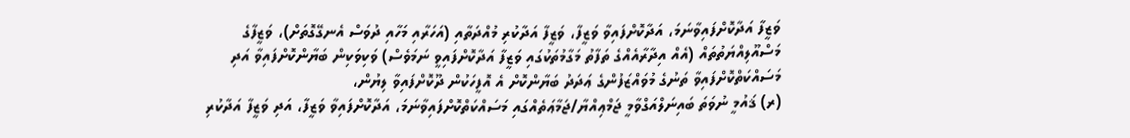ވަޒީފާ އަދާކޮށްފައިވާނަމަ، އަދާކޮށްފައިވާ ވަޒީފާ، ވަޒީފާ އަދާކުރި މުއްދަތާއި (އަހަރާއި މަހާއި ދުވަސް އެނގޭގޮތަށް)، ވަޒީފާގެ މަސްއޫލިއްޔަތުތައް (އެއް އިދާރާއެއްގެ ތަފާތު މަގާމުތަކުގައި ވަޒީފާ އަދާކޮށްފައިވީ ނަމަވެސް) ވަކިވަކިން ބަޔާންކޮށްފައިވާ އަދި މަސައްކަތްކޮށްފައިވާ ތަނުގެ މުވައްޒަފުންގެ ޢަދަދު ބަޔާންކޮށް އެ އޮފީހަކުން ދޫކޮށްފައިވާ ލިޔުން،
(ރ) ޤައުމީ ނުވަތަ ބައިނަލްއަގްވާމީ ޖަމްޢިއްޔާ/ޖަމާޢަތެއްގައި މަސައްކަތްކޮށްފައިވާނަމަ، އަދާކޮށްފައިވާ ވަޒީފާ، އަދި ވަޒީފާ އަދާކުރި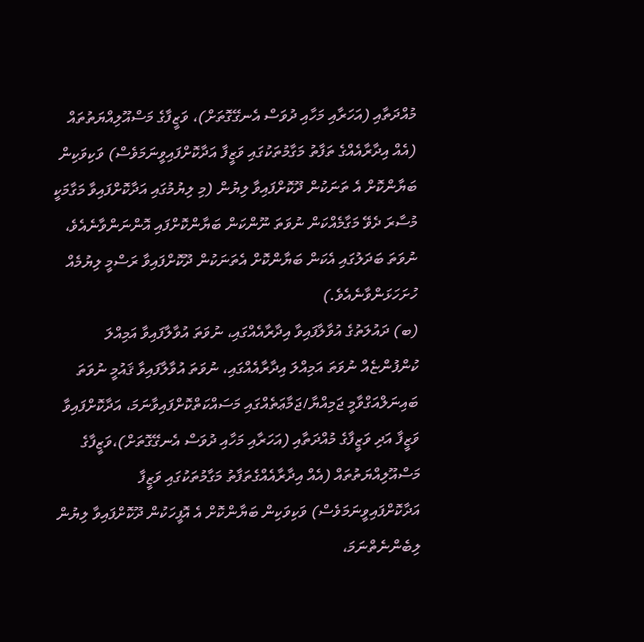މުއްދަތާއި (އަހަރާއި މަހާއި ދުވަސް އެނގޭގޮތަށް)، ވަޒީފާގެ މަސްއޫލިއްޔަތުތައް (އެއް އިދާރާއެއްގެ ތަފާތު މަގާމުތަކުގައި ވަޒީފާ އަދާކޮށްފައިވީނަމަވެސް) ވަކިވަކިން ބަޔާންކޮށް އެ ތަނަކުން ދޫކޮށްފައިވާ ލިޔުން (މި ލިޔުމުގައި އަދާކޮށްފައިވާ މަގާމަކީ މުސާރަ ދެވޭ މަގާމެއްކަން ނުވަތަ ނޫންކަން ބަޔާންކޮށްފައި އޮންނަންވާނެއެވެ، ނުވަތަ ބަދަލުގައި އެކަން ބަޔާންކޮށް އެތަނަކުން ދޫކޮށްފައިވާ ރަސްމީ ލިޔުމެއް ހުށަހަޅަންވާނެއެވެ.)
(ބ) ދައުލަތުގެ އުވާލާފައިވާ އިދާރާއެއްގައި، ނުވަތަ އުވާލާފައިވާ އަމިއްލަ ކުންފުންޏެއް ނުވަތަ އަމިއްލަ އިދާރާއެއްގައި، ނުވަތަ އުވާލާފައިވާ ޤައުމީ ނުވަތަ ބައިނަލްއަގްވާމީ ޖަމިއްޔާ/ޖަމާޢަތެއްގައި މަސައްކަތްކޮށްފައިވާނަމަ، އަދާކޮށްފައިވާ ވަޒީފާ އަދި ވަޒީފާގެ މުއްދަތާއި (އަހަރާއި މަހާއި ދުވަސް އެނގޭގޮތަށް)،ވަޒީފާގެ މަސްއޫލިއްޔަތުތައް (އެއް އިދާރާއެއްގެތަފާތު މަގާމުތަކުގައި ވަޒީފާ އަދާކޮށްފައިވީނަމަވެސް) ވަކިވަކިން ބަޔާންކޮށް އެ އޮފީހަކުން ދޫކޮށްފައިވާ ލިޔުން ލިބެންނެތްނަމަ،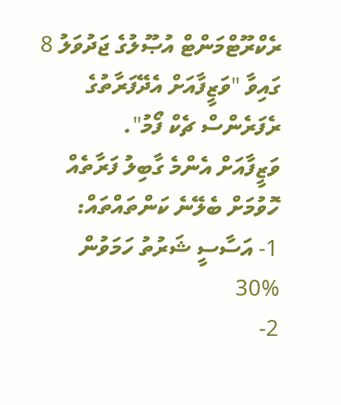ރެކްރޫޓްމަންޓް އުޞޫލުގެ ޖަދުވަލު 8 ގައިވާ "ވަޒީފާއަށް އެދޭފަރާތުގެ ރެފަރެންސް ޗެކް ފޯމު".
ވަޒީފާއަށް އެންމެ ގާބިލު ފަރާތެއް ހޮވުމަށް ބެލޭނެ ކަންތައްތައް:
1- އަސާސީ ޝަރުތު ހަމަވުން  %30
2-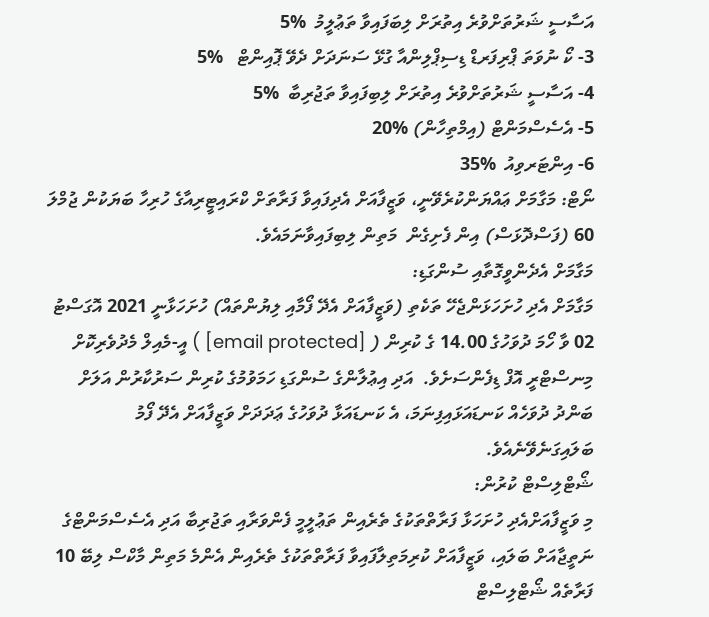އަސާސީ ޝަރުތަށްވުރެ އިތުރަށް ލިބަފައިވާ ތަޢުލީމު  %5
3- ކޯ ނުވަތަ ޕްރިފަރޑް ޑިސިޕްލިންއާ ގުޅޭ ސަނަދަށް ދެވޭ ޕޮއިންޓް   %5
4- އަސާސީ ޝަރުތަށްވުރެ އިތުރަށް ލިބިފައިވާ ތަޖުރިބާ  %5
5- އެސެސްމަންޓް (އިމްތިހާން) %20
6- އިންޓަރވިއު  %35
ނޯޓް: މަގާމަށް ޢައްޔަންކުރެވޭނީ، ވަޒީފާއަށް އެދިފައިވާ ފަރާތަށް ކްރައިޓީރިއާގެ ހުރިހާ ބަޔަކުން ޖުމްލަ 60 (ފަސްދޮޅަސް) އިން ފެށިގެން  މަތިން ލިބިފައިވާނަމައެވެ.
މަގާމަށް އެދެންވީގޮތާއި ސުންގަޑި:
މަގާމަށް އެދި ހުށަހަޅަންޖެހޭ ތަކެތި (ވަޒީފާއަށް އެދޭ ފޯމާއި ލިޔުންތައް) ހުށަހަޅާނީ 2021 އޮގަސްޓު 02 ވާ ހޯމަ ދުވަހުގެ 14.00 ގެ ކުރިން ( [email protected] ) އީ-މެއިލް މެދުވެރިކޮށް މިނސްޓްރީ އޮފް ޑިފެންސަށެވެ.  އަދި އިޢުލާންގެ ސުންގަޑި ހަމަވުމުގެ ކުރިން ސަރުކާރުން އަލަށް ބަންދު ދުވަހެއް ކަނޑައަޅައިފިނަމަ، އެ ކަނޑައަޅާ ދުވަހުގެ ޢަދަދަށް ވަޒީފާއަށް އެދޭ ފޯމު ބަލައިގަނެވޭނެއެވެ.
ޝޯޓްލިސްޓް ކުރުން:
މި ވަޒީފާއަށްއެދި ހުށަހަޅާ ފަރާތްތަކުގެ ތެރެއިން ތަޢުލީމީ ފެންވަރާއި ތަޖުރިބާ އަދި އެސެސްމަންޓްގެ ނަތީޖާއަށް ބަލައި، ވަޒީފާއަށް ކުރިމަތިލާފައިވާ ފަރާތްތަކުގެ ތެރެއިން އެންމެ މަތިން މާކްސް ލިބޭ 10 ފަރާތެއް ޝޯޓްލިސްޓް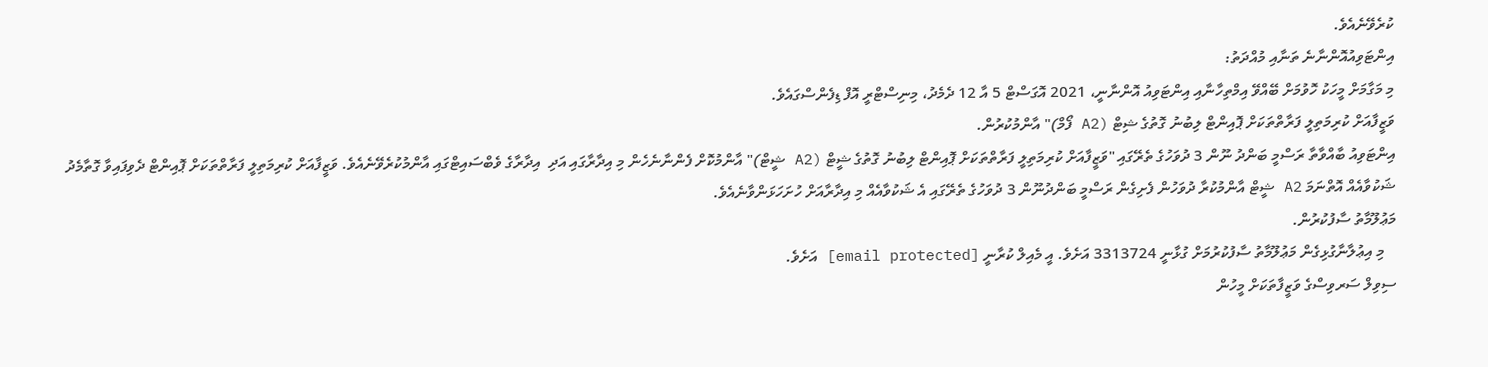ކުރެވޭނެއެވެ.
އިންޓަވިއުއޮންނާނެ ތަނާއި މުއްދަތު:
މި މަގާމަށް މީހަކު ހޮވުމަށް ބޭއްވޭ އިމްތިހާނާއި އިންޓަވިއު އޮންނާނީ، 2021 އޮގަސްޓް 5 އާ 12 ދެމެދު، މިނިސްޓްރީ އޮފް ޑިފެންސްގައެވެ.
ވަޒީފާއަށް ކުރިމަތިލީ ފަރާތްތަކަށް ޕޮއިންޓް ލިބުނު ގޮތުގެ ޝިޓް (A2 ފޯމް)" އާންމުކުރުން.
އިންޓަވިއު ބާއްވާތާ ރަސްމީ ބަންދު ނޫން 3 ދުވަހުގެ ތެރޭގައި "ވަޒީފާއަށް ކުރިމަތިލީ ފަރާތްތަކަށް ޕޮއިންޓް ލިބުނު ގޮތުގެ ޝީޓް (A2 ޝީޓް)" އާންމުކޮށް ފެންނާނެހެން މި އިދާރާގައި އަދި  އިދާރާގެ ވެބްސައިޓްގައި އާންމުކުރެވޭނެއެވެ. ވަޒީފާއަށް ކުރިމަތިލީ ފަރާތްތަކަށް ޕޮއިންޓް ދެވިފައިވާ ގޮތާމެދު ޝަކުވާއެއް އޮތްނަމަ A2 ޝީޓް އާންމުކުރާ ދުވަހުން ފެށިގެން ރަސްމީ ބަންދުނޫން 3 ދުވަހުގެ ތެރޭގައި އެ ޝަކުވާއެއް މި އިދާރާއަށް ހުށަހަޅަންވާނެއެވެ.
މަޢުލޫމާތު ސާފުކުރުން.
   މި އިޢުލާނާގުޅިގެން މަޢުލޫމާތު ސާފުކުރުމަށް ގުޅާނީ 3313724 އަށެވެ. އީ މެއިލް ކުރާނީ [email protected] އަށެވެ.
ސިވިލް ސަރވިސްގެ ވަޒީފާތަކަށް މީހުން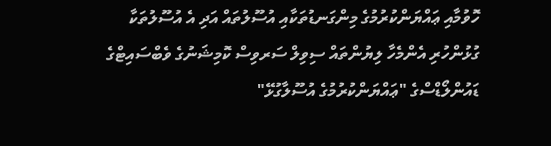ހޮވުމާއި ޢައްޔަންކުރުމުގެ މިންގަނޑުތަކާއި އުސޫލުތައް އަދި އެ އުސޫލުތަކާ ގުޅުންހުރި އެންމެހާ ލިޔުންތައް ސިވިލް ސަރވިސް ކޮމިޝަނުގެ ވެބްސައިޓްގެ ޑައުންލޯޑްސްގެ "ޢައްޔަންކުރުމުގެ އުސޫލާގުޅޭ"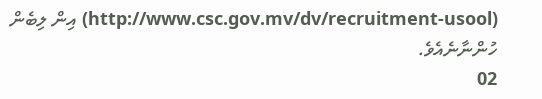(http://www.csc.gov.mv/dv/recruitment-usool) އިން ލިބެން ހުންނާނެއެވެ.
02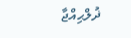ޛުލްޙިއްޖާ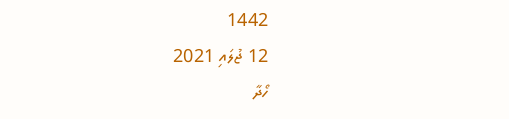1442
12 ޖުލައި 2021
ހޯދާ